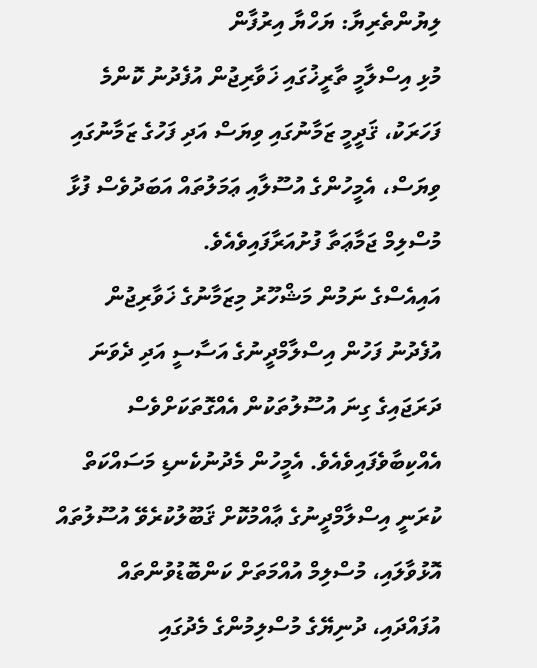ލިޔުންތެރިޔާ: ޔަހްޔާ އިރުފާން
މުޅި އިސްލާމީ ތާރީޚުގައި ޚަވާރިޖުން އުފެދުނު ކޮންމެ ފަހަރަކު، ޤަދީމީ ޒަމާނުގައި ވިޔަސް އަދި ފަހުގެ ޒަމާނުގައި ވިޔަސް، އެމީހުންގެ އުސޫލާއި ޢަމަލުތައް އަބަދުވެސް ފުޅާ މުސްލިމް ޖަމާޢަތާ ފުށުއަރާފައިވެއެވެ.
އައިއެސްގެ ނަމުން މަޝްހޫރު މިޒަމާނުގެ ޚަވާރިޖުން އުފެދުނު ފަހުން އިސްލާމްދީނުގެ އަސާސީ އަދި ދެވަނަ ދަރަޖައިގެ ގިނަ އުސޫލުތަކުން އެއްގޮތަކަށްވެސް އެއްކިބާވެފައިވެއެވެ. އެމީހުން މެދުނުކެނޑި މަސައްކަތް ކުރަނީ އިސްލާމްދީނުގެ ޢާއްމުކޮށް ޤަބޫލުކުރެވޭ އުސޫލުތައް އޮޅުވާލައި، މުސްލިމް އުއްމަތަށް ކަންބޮޑުވުންތައް އުފައްދައި، ދުނިޔޭގެ މުސްލިމުންގެ މެދުގައި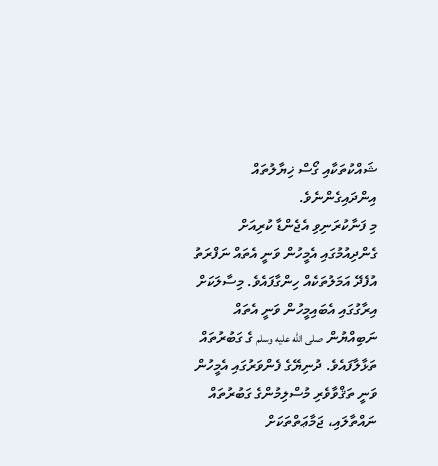ޝައްކުތަކާއި ގޯސް ޚިޔާލުތައް އިންދައިގެންނެވެ.
މި ފަނާކުރަނިވި އެޖެންޑާ ކުރިއަށް ގެންދިއުމުގައި އެމީހުން ވަނީ އެތައް ނަފްރަތު އުފެދޭ އަމަލުތަކެއް ހިންގާފައެވެ. މިސާލަކަށް އިރާގުގައި އެބައިމީހުން ވަނީ އެތައް ނަބިއްޔުން صلى الله عليه وسلم ގެ ގަބުރުތައް ތަޅާލާފައެވެ. ދުނިޔޭގެ ފެންވަރުގައި އެމީހުން ވަނީ ތަޤްވާވެރި މުސްލިމުންގެ ގަބުރުތައް ނައްތާލައި، ޖަމާޢަތްތަކަށް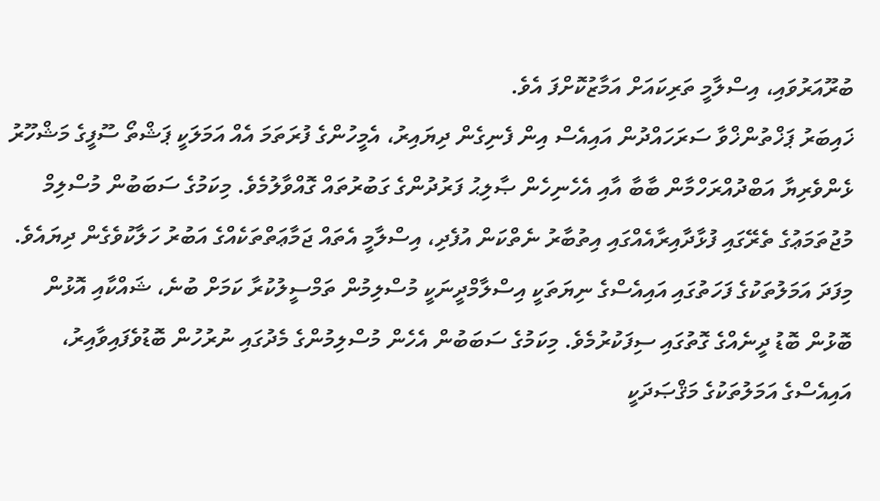ބުރޫއަރުވައި، އިސްލާމީ ތަރިކައަށް އަމާޒުކޮށްފަ އެވެ.
ޚައިބަރު ޕަޚްތުންޚްވާ ސަރަހައްދުން އައިއެސް އިން ފެނިގެން ދިޔައިރު، އެމީހުންގެ ފުރަތަމަ އެއް އަމަލަކީ ޕަޝްތޯ ސޫފީގެ މަޝްހޫރު ޅެންވެރިޔާ އަބްދުއްރަހްމާން ބާބާ އާއި އެހެނިހެން ޞާލިޙު ފަރުދުންގެ ގަބުރުތައް ގޮއްވާލުމެވެ. މިކަމުގެ ސަބަބުން މުސްލިމް މުޖުތަމަޢުގެ ތެރޭގައި ފުޅާދާއިރާއެއްގައި އިތުބާރު ނެތްކަން އުފެދި، އިސްލާމީ އެތައް ޖަމާޢަތްތަކެއްގެ އަބުރު ހަލާކުވެގެން ދިޔައެވެ.
މިފަދަ އަމަލުތަކުގެ ފަހަތުގައި އައިއެސްގެ ނިޔަތަކީ އިސްލާމްދީނަކީ މުސްލިމުން ތަމްސީލުކުރާ ކަމަށް ބުނެ، ޝައްކާއި އޮޅުން ބޮޅުން ބޮޑު ދީނެއްގެ ގޮތުގައި ސިފަކުރުމެވެ. މިކަމުގެ ސަބަބުން އެހެން މުސްލިމުންގެ މެދުގައި ނުރުހުން ބޮޑުވެފައިވާއިރު، އައިއެސްގެ އަމަލުތަކުގެ މަޤްޞަދަކީ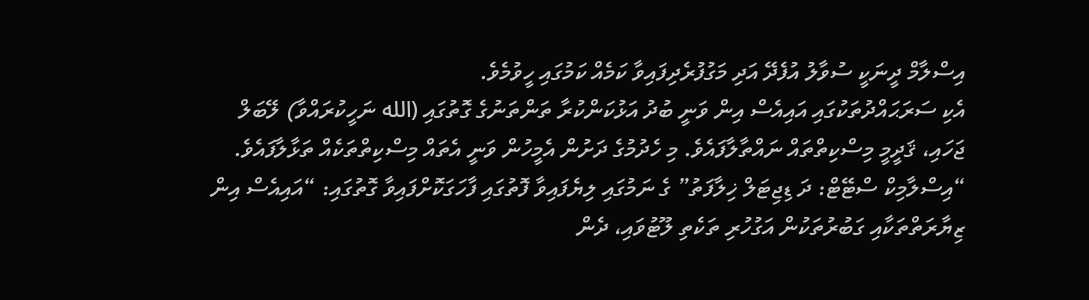އިސްލާމް ދީނަކީ ސުވާލު އުފެދޭ އަދި މަގުފުރެދިފައިވާ ކަމެއް ކަމުގައި ހީވުމެވެ.
އެކި ސަރަޙައްދުތަކުގައި އައިއެސް އިން ވަނީ ބުދު އަޅުކަންކުރާ ތަންތަނުގެ ގޮތުގައި (الله ނަހީކުރައްވާ) ލޭބަލް ޖަހައި، ޤަދީމީ މިސްކިތްތައް ނައްތާލާފައެވެ. މި ހެދުމުގެ ދަށުން އެމީހުން ވަނީ އެތައް މިސްކިތްތަކެއް ތަޅާލާފައެވެ.
“އިސްލާމިކް ސްޓޭޓް: ދަ ޑިޖިޓަލް ޚިލާފަތު” ގެ ނަމުގައި ލިޔެފައިވާ ފޮތުގައި ފާހަގަކޮށްފައިވާ ގޮތުގައި: “އައިއެސް އިން ޒިޔާރަތްތަކާއި ގަބުރުތަކުން އަގުހުރި ތަކެތި ލޫޓުވައި، ދެން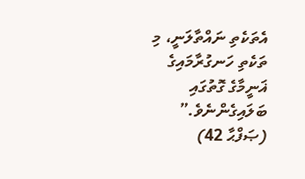އެތަކެތި ނައްތާލަނީ، މި ތަކެތި ހަނގުރާމައިގެ ޣަނީމާގެ ގޮތުގައި ބަލައިގެންނެވެ.” (ޞަފްޙާ 42)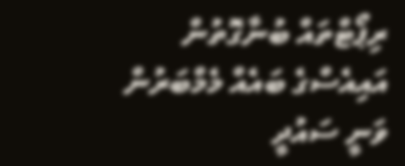ރިޕޯޓްތައް ބުނާގޮތުން އައިއެސްގެ ބައެއް މެމްބަރުން ވަނީ ސައުދީ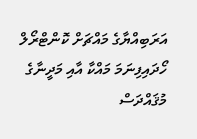އަރަބިއްޔާގެ މައްޗަށް ކޮންޓްރޯލް ހޯދައިފިނަމަ މައްކާ އާއި މަދީނާގެ މުޤައްދަސް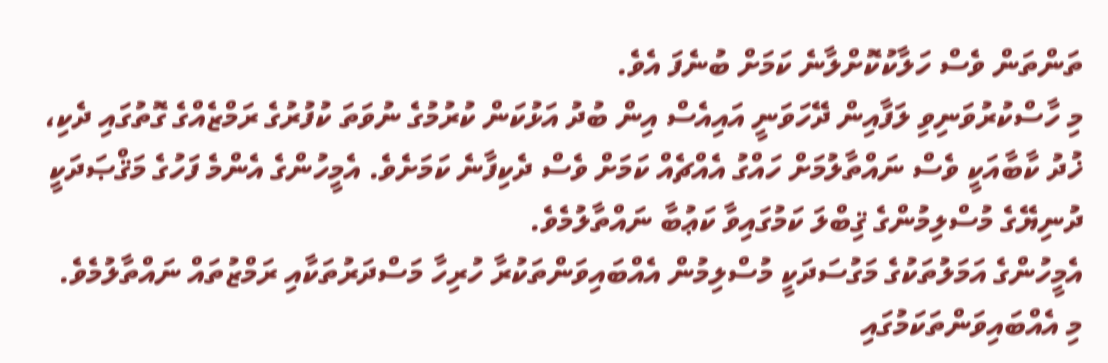ތަންތަން ވެސް ހަލާކުކޮށްލާނެ ކަމަށް ބުނެފަ އެވެ.
މި ހާސްކުރުވަނިވި ލަފާއިން ދޭހަވަނީ އައިއެސް އިން ބުދު އަޅުކަން ކުރުމުގެ ނުވަތަ ކުފުރުގެ ރަމްޒެއްގެ ގޮތުގައި ދެކި، ޚުދު ކާބާއަކީ ވެސް ނައްތާލުމަށް ހައްގު އެއްޗެއް ކަމަށް ވެސް ދެކިފާނެ ކަމަށެވެ. އެމީހުންގެ އެންމެ ފަހުގެ މަޤްޞަދަކީ ދުނިޔޭގެ މުސްލިމުންގެ ޤިބްލަ ކަމުގައިވާ ކަޢުބާ ނައްތާލުމެވެ.
އެމީހުންގެ އަމަލުތަކުގެ މަގުސަދަކީ މުސްލިމުން އެއްބައިވަންތަކުރާ ހުރިހާ މަސްދަރުތަކާއި ރަމްޒުތައް ނައްތާލުމެވެ. މި އެއްބައިވަންތަކަމުގައި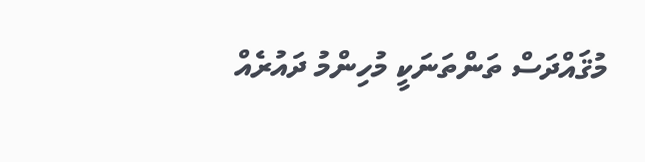މުޤައްދަސް ތަންތަނަކީ މުހިންމު ދައުރެއް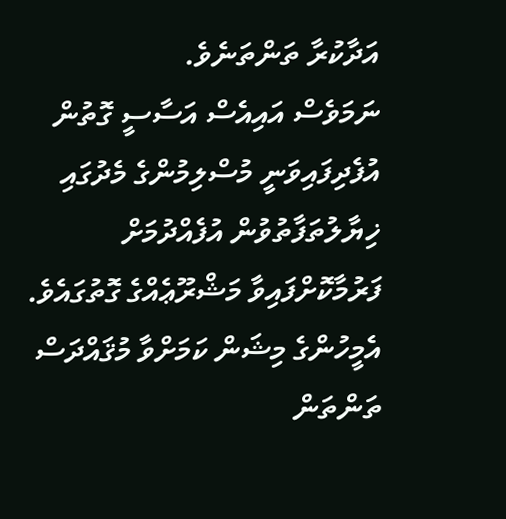އަދާކުރާ ތަންތަނެވެ.
ނަމަވެސް އައިއެސް އަސާސީ ގޮތުން އުފެދިފައިވަނީ މުސްލިމުންގެ މެދުގައި ޚިޔާލުތަފާތުވުން އުފެއްދުމަށް ފަރުމާކޮށްފައިވާ މަޝްރޫޢެއްގެ ގޮތުގައެވެ. އެމީހުންގެ މިޝަން ކަމަށްވާ މުޤައްދަސް ތަންތަން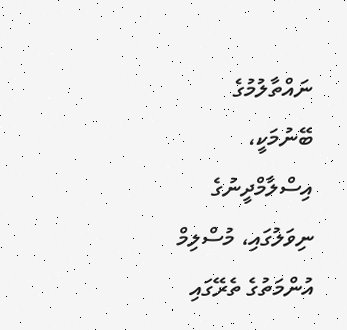ނައްތާލުމުގެ ބޭނުމަކީ، އިސްލާމްދީނުގެ ނިވަލުގައި، މުސްލިމް އުންމަތުގެ ތެރޭގައި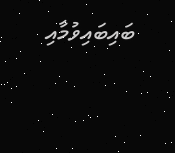ބައިބައިވުމާއި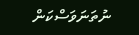ނުތަނަވަސްކަން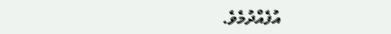އުފެއްދުމެވެ.